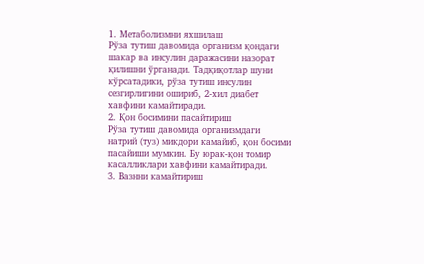1. Метаболизмни яхшилаш
Рўза тутиш давомида организм қондаги шакар ва инсулин даражасини назорат қилишни ўрганади. Тадқиқотлар шуни кўрсатадики, рўза тутиш инсулин сезгирлигини ошириб, 2-хил диабет хавфини камайтиради.
2. Қон босимини пасайтириш
Рўза тутиш давомида организмдаги натрий (туз) микдори камайиб, қон босими пасайиши мумкин. Бу юрак-қон томир касалликлари хавфини камайтиради.
3. Вазнни камайтириш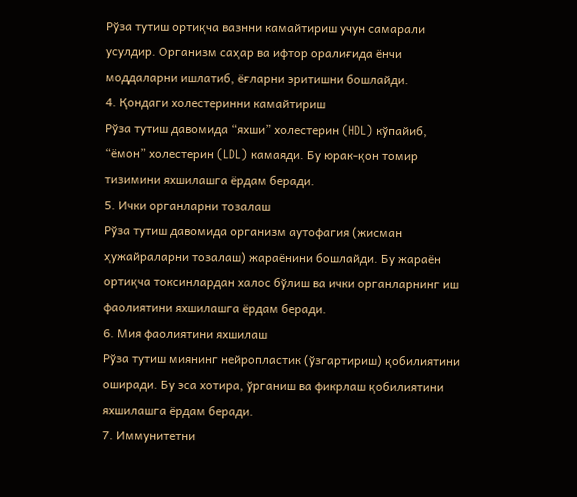Рўза тутиш ортиқча вазнни камайтириш учун самарали усулдир. Организм саҳар ва ифтор оралиғида ёнчи моддаларни ишлатиб, ёғларни эритишни бошлайди.
4. Қондаги холестеринни камайтириш
Рўза тутиш давомида “яхши” холестерин (HDL) кўпайиб, “ёмон” холестерин (LDL) камаяди. Бу юрак-қон томир тизимини яхшилашга ёрдам беради.
5. Ички органларни тозалаш
Рўза тутиш давомида организм аутофагия (жисман ҳужайраларни тозалаш) жараёнини бошлайди. Бу жараён ортиқча токсинлардан халос бўлиш ва ички органларнинг иш фаолиятини яхшилашга ёрдам беради.
6. Мия фаолиятини яхшилаш
Рўза тутиш миянинг нейропластик (ўзгартириш) қобилиятини оширади. Бу эса хотира, ўрганиш ва фикрлаш қобилиятини яхшилашга ёрдам беради.
7. Иммунитетни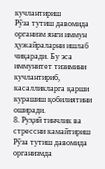кучлантириш
Рўза тутиш давомида организм янги иммун ҳужайраларни ишлаб чиқаради. Бу эса иммунитет тизимини кучлантириб, касалликларга қарши курашиш қобилиятини оширади.
8. Руҳий тинчлик ва стрессни камайтириш
Рўза тутиш давомида организмда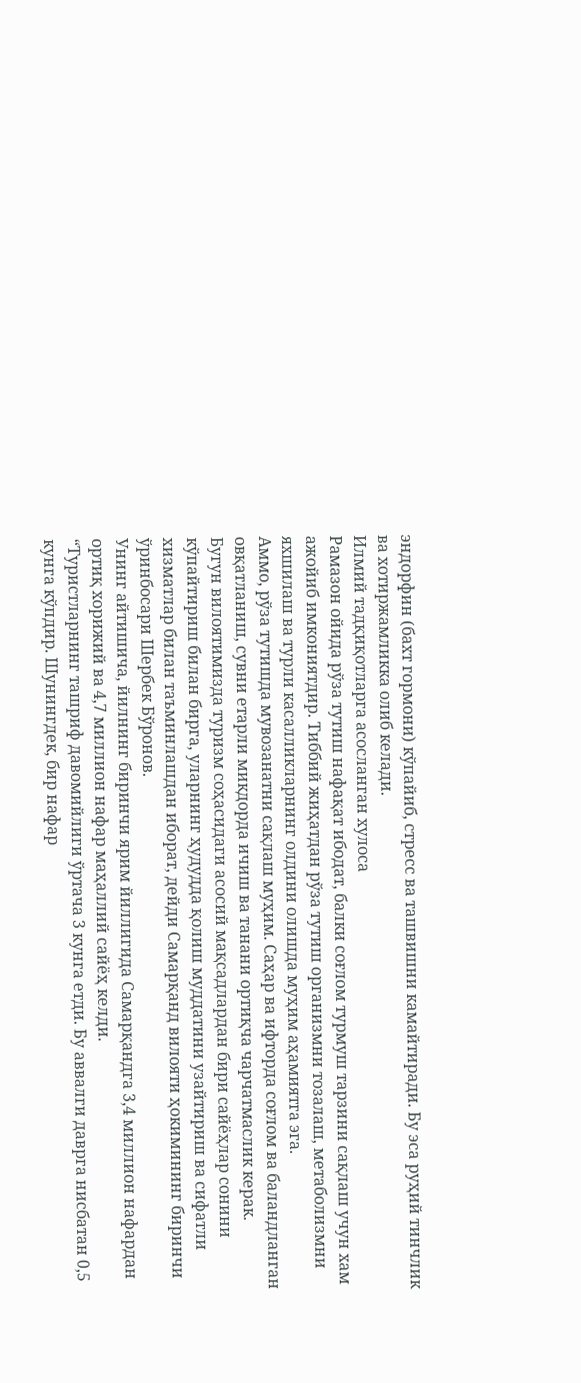эндорфин (бахт гормони) кўпайиб, стресс ва ташвишни камайтиради. Бу эса руҳий тинчлик ва хотиржамликка олиб келади.
Илмий тадқиқотларга асосланган хулоса
Рамазон ойида рўза тутиш нафақат ибодат, балки соғлом турмуш тарзини сақлаш учун хам ажойиб имкониятдир. Тиббий жиҳатдан рўза тутиш организмни тозалаш, метаболизмни яхшилаш ва турли касалликларнинг олдини олишда муҳим аҳамиятга эга.
Аммо, рўза тутишда мувозанатни сақлаш муҳим. Саҳар ва ифторда соғлом ва баландланган овқатланиш, сувни етарли микдорда ичиш ва танани ортиқча чарчатмаслик керак.
Бугун вилоятимизда туризм соҳасидаги асосий мақсадлардан бири сайёҳлар сонини кўпайтириш билан бирга, уларнинг ҳудудда қолиш муддатини узайтириш ва сифатли хизматлар билан таъминлашдан иборат, дейди Самарқанд вилояти ҳокимининг биринчи ўринбосари Шербек Бўронов.
Унинг айтишича, йилнинг биринчи ярим йиллигида Самарқандга 3,4 миллион нафардан ортиқ хорижий ва 4,7 миллион нафар маҳаллий сайёҳ келди.
“Туристларнинг ташриф давомийлиги ўртача 3 кунга етди. Бу аввалги даврга нисбатан 0,5 кунга кўпдир. Шунингдек, бир нафар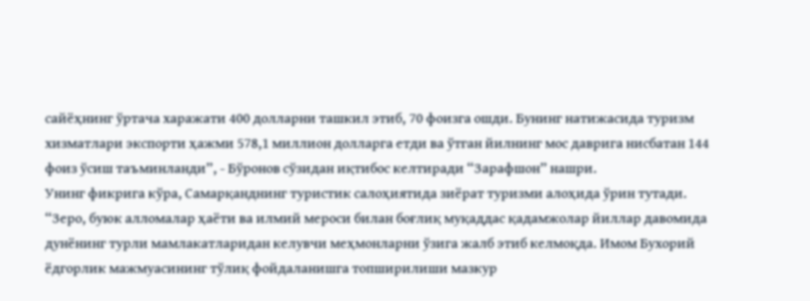сайёҳнинг ўртача харажати 400 долларни ташкил этиб, 70 фоизга ошди. Бунинг натижасида туризм хизматлари экспорти ҳажми 578,1 миллион долларга етди ва ўтган йилнинг мос даврига нисбатан 144 фоиз ўсиш таъминланди”, - Бўронов сўзидан иқтибос келтиради “Зарафшон” нашри.
Унинг фикрига кўра, Самарқанднинг туристик салоҳиятида зиёрат туризми алоҳида ўрин тутади. “Зеро, буюк алломалар ҳаёти ва илмий мероси билан боғлиқ муқаддас қадамжолар йиллар давомида дунёнинг турли мамлакатларидан келувчи меҳмонларни ўзига жалб этиб келмоқда. Имом Бухорий ёдгорлик мажмуасининг тўлиқ фойдаланишга топширилиши мазкур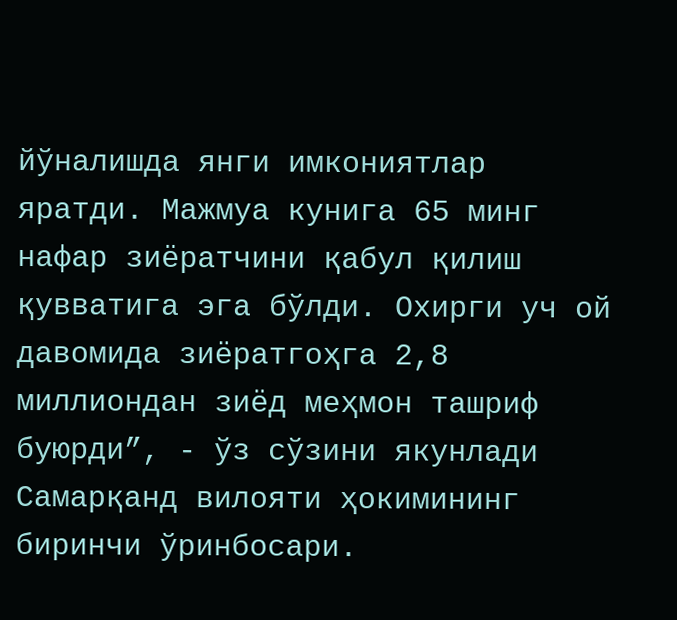йўналишда янги имкониятлар яратди. Мажмуа кунига 65 минг нафар зиёратчини қабул қилиш қувватига эга бўлди. Охирги уч ой давомида зиёратгоҳга 2,8 миллиондан зиёд меҳмон ташриф буюрди”, - ўз сўзини якунлади Самарқанд вилояти ҳокимининг биринчи ўринбосари.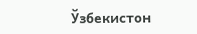Ўзбекистон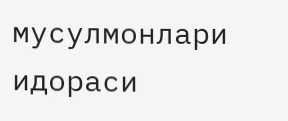мусулмонлари идораси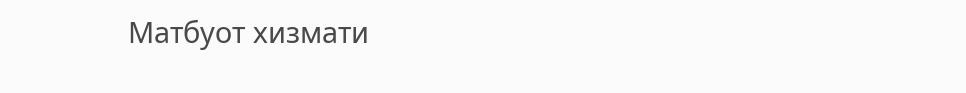Матбуот хизмати